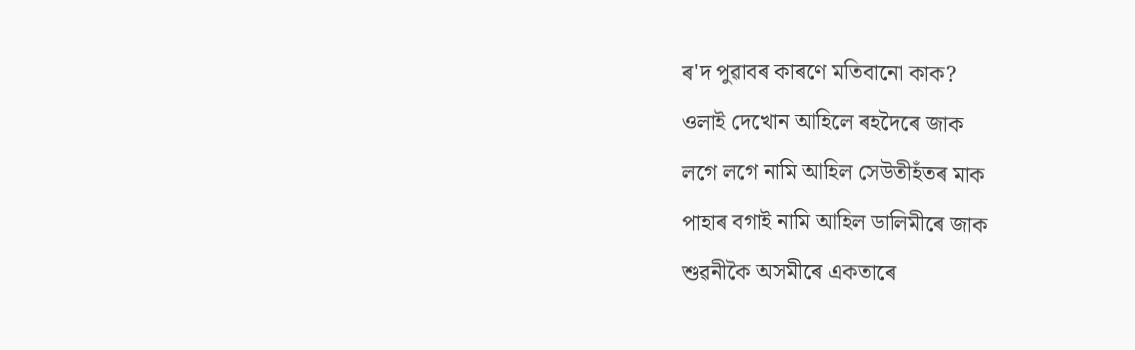ৰ'দ পুৱাবৰ কাৰণে মতিবানো কাক?
ওলাই দেখোন আহিলে ৰহদৈৰে জাক
লগে লগে নামি আহিল সেউতীহঁতৰ মাক
পাহাৰ বগাই নামি আহিল ডালিমীৰে জাক
শুৱনীকৈ অসমীৰে একতাৰে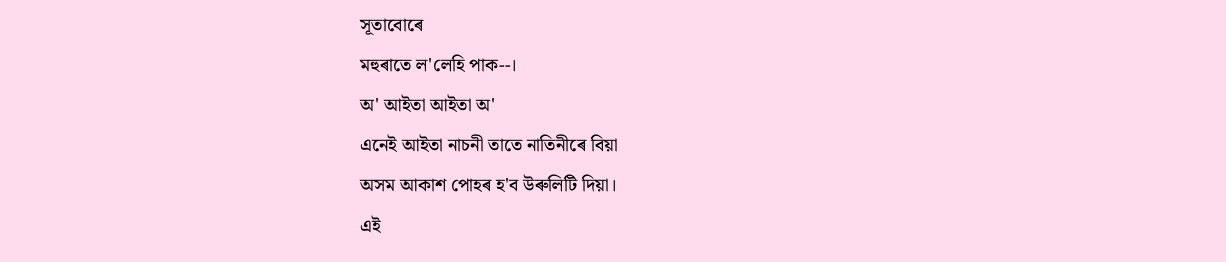সূতাবোৰে
মহুৰাতে ল'লেহি পাক--।
অ' আইতা আইতা অ'
এনেই আইতা নাচনী তাতে নাতিনীৰে বিয়া
অসম আকাশ পোহৰ হ'ব উৰুলিটি দিয়া।
এই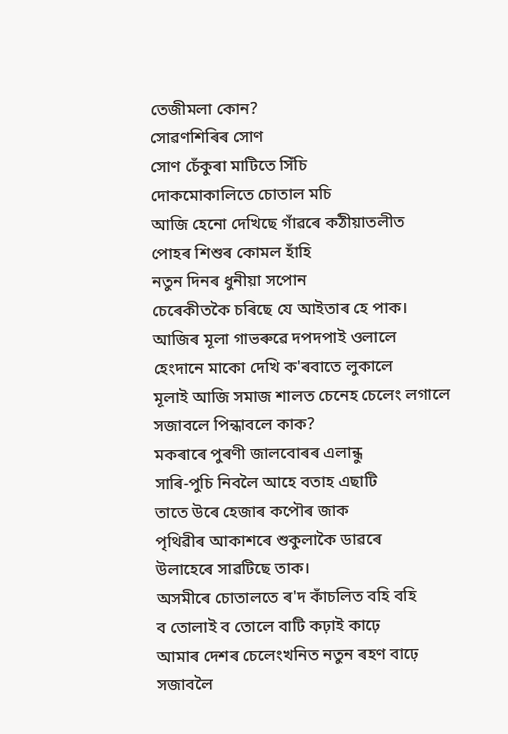তেজীমলা কোন?
সোৱণশিৰিৰ সোণ
সোণ চেঁকুৰা মাটিতে সিঁচি
দোকমোকালিতে চোতাল মচি
আজি হেনো দেখিছে গাঁৱৰে কঠীয়াতলীত
পোহৰ শিশুৰ কোমল হাঁহি
নতুন দিনৰ ধুনীয়া সপোন
চেৰেকীতকৈ চৰিছে যে আইতাৰ হে পাক।
আজিৰ মূলা গাভৰুৱে দপদপাই ওলালে
হেংদানে মাকো দেখি ক'ৰবাতে লুকালে
মূলাই আজি সমাজ শালত চেনেহ চেলেং লগালে
সজাবলে পিন্ধাবলে কাক?
মকৰাৰে পুৰণী জালবোৰৰ এলান্ধু
সাৰি-পুচি নিবলৈ আহে বতাহ এছাটি
তাতে উৰে হেজাৰ কপৌৰ জাক
পৃথিৱীৰ আকাশৰে শুকুলাকৈ ডাৱৰে
উলাহেৰে সাৱটিছে তাক।
অসমীৰে চোতালতে ৰ'দ কাঁচলিত বহি বহি
ব তোলাই ব তোলে বাটি কঢ়াই কাঢ়ে
আমাৰ দেশৰ চেলেংখনিত নতুন ৰহণ বাঢ়ে
সজাবলৈ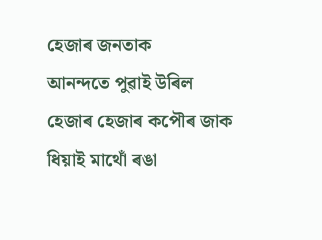হেজাৰ জনতাক
আনন্দতে পুৱাই উৰিল
হেজাৰ হেজাৰ কপৌৰ জাক
ধিয়াই মাথোঁ ৰঙা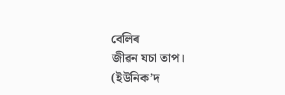বেলিৰ
জীৱন যচা তাপ।
(ইউনিক’দ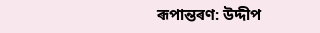ৰূপান্তৰণ: উদ্দীপ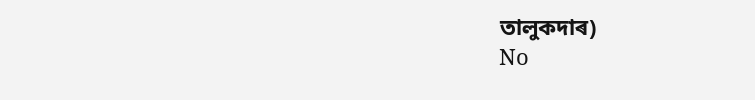তালুকদাৰ)
No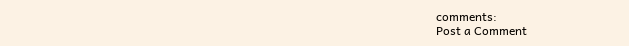comments:
Post a Comment